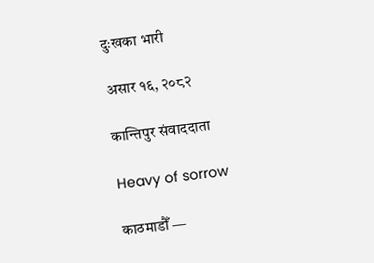दुःखका भारी

असार १६, २०८२

कान्तिपुर संवाददाता

Heavy of sorrow

काठमाडौँ —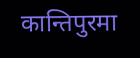कान्तिपुरमा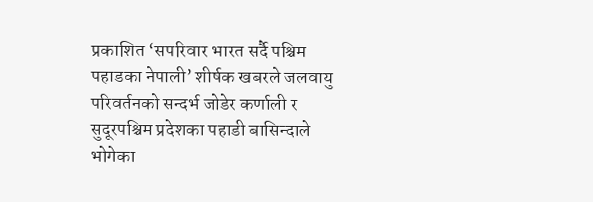प्रकाशित ‘सपरिवार भारत सर्दै पश्चिम पहाडका नेपाली’ शीर्षक खबरले जलवायु परिवर्तनको सन्दर्भ जोडेर कर्णाली र सुदूरपश्चिम प्रदेशका पहाडी बासिन्दाले भोगेका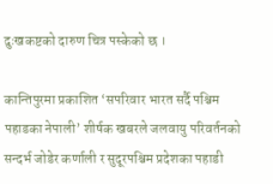दुःखकष्टको दारुण चित्र पस्केको छ ।

कान्तिपुरमा प्रकाशित ‘सपरिवार भारत सर्दै पश्चिम पहाडका नेपाली’ शीर्षक खबरले जलवायु परिवर्तनको सन्दर्भ जोडेर कर्णाली र सुदूरपश्चिम प्रदेशका पहाडी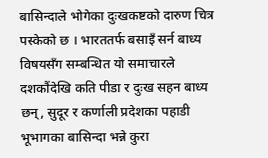बासिन्दाले भोगेका दुःखकष्टको दारुण चित्र पस्केको छ । भारततर्फ बसाइँ सर्न बाध्य विषयसँग सम्बन्धित यो समाचारले दशकौंदेखि कति पीडा र दुःख सहन बाध्य छन्, सुदूर र कर्णाली प्रदेशका पहाडी भूभागका बासिन्दा भन्ने कुरा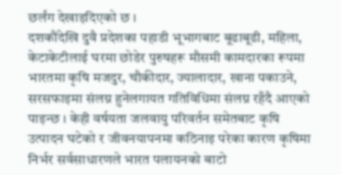छर्लंग देखाइदिएको छ ।
दशकौंदेखि दुवै प्रदेशका पहाडी भूभागबाट बूढाबूढी, महिला, केटाकेटीलाई घरमा छोडेर पुरुषहरू मौसमी कामदारका रूपमा भारतमा कृषि मजदुर, चौकीदार, ज्यालादार, खाना पकाउने, सरसफाइमा संलग्न हुनेलगायत गतिविधिमा संलग्न रहँदै आएको पाइन्छ । केही वर्षयता जलवायु परिवर्तन समेतबाट कृषि उत्पादन घटेको र जीवनयापनमा कठिनाइ परेका कारण कृषिमा निर्भर सर्वसाधारणले भारत पलायनको बाटो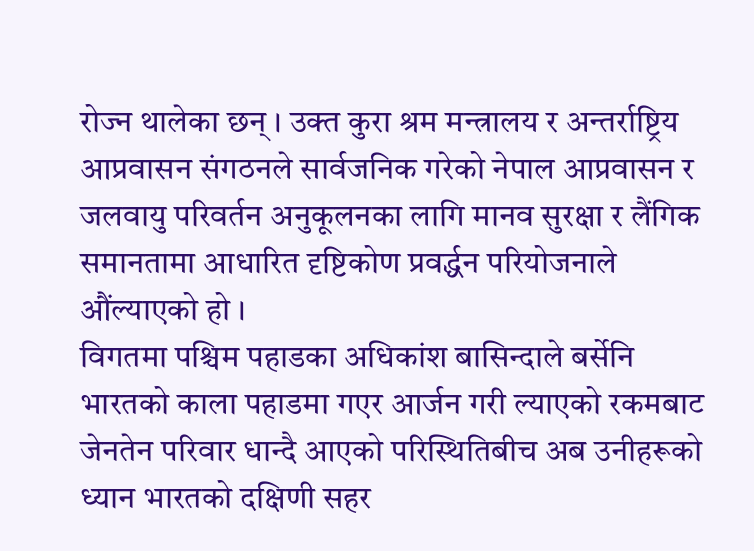रोज्न थालेका छन् । उक्त कुरा श्रम मन्त्रालय र अन्तर्राष्ट्रिय आप्रवासन संगठनले सार्वजनिक गरेको नेपाल आप्रवासन र जलवायु परिवर्तन अनुकूलनका लागि मानव सुरक्षा र लैंगिक समानतामा आधारित दृष्टिकोण प्रवर्द्धन परियोजनाले औंल्याएको हो ।
विगतमा पश्चिम पहाडका अधिकांश बासिन्दाले बर्सेनि भारतको काला पहाडमा गएर आर्जन गरी ल्याएको रकमबाट जेनतेन परिवार धान्दै आएको परिस्थितिबीच अब उनीहरूको ध्यान भारतको दक्षिणी सहर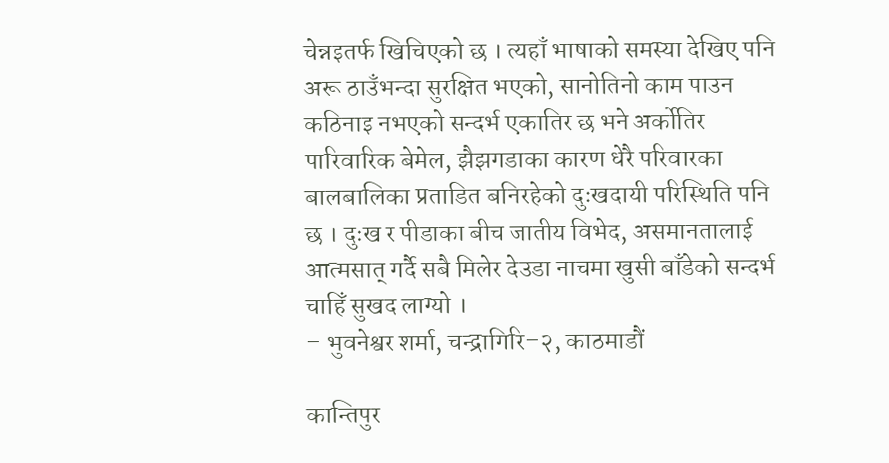चेन्नइतर्फ खिचिएको छ । त्यहाँ भाषाको समस्या देखिए पनि अरू ठाउँभन्दा सुरक्षित भएको, सानोतिनो काम पाउन कठिनाइ नभएको सन्दर्भ एकातिर छ भने अर्कोतिर पारिवारिक बेमेल, झैझगडाका कारण धेरै परिवारका बालबालिका प्रताडित बनिरहेको दुःखदायी परिस्थिति पनि छ । दुःख र पीडाका बीच जातीय विभेद, असमानतालाई आत्मसात् गर्दै सबै मिलेर देउडा नाचमा खुसी बाँडेको सन्दर्भ चाहिँ सुखद लाग्यो ।
– भुवनेश्वर शर्मा, चन्द्रागिरि–२, काठमाडौं

कान्तिपुर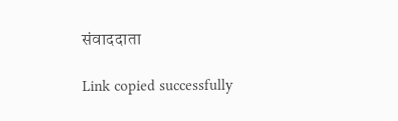संवाददाता

Link copied successfully